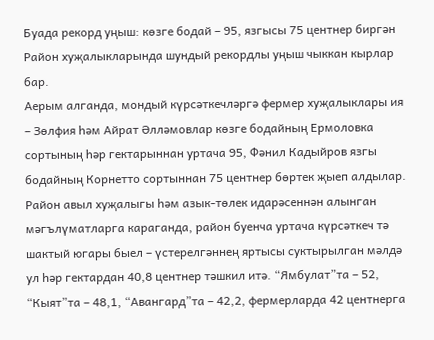Буада рекорд уңыш: көзге бодай – 95, язгысы 75 центнер биргән
Район хуҗалыкларында шундый рекордлы уңыш чыккан кырлар бар.
Аерым алганда, мондый күрсәткечләргә фермер хуҗалыклары ия – Зөлфия һәм Айрат Әлләмовлар көзге бодайның Ермоловка сортының һәр гектарыннан уртача 95, Фәнил Кадыйров язгы бодайның Корнетто сортыннан 75 центнер бөртек җыеп алдылар.
Район авыл хуҗалыгы һәм азык-төлек идарәсеннән алынган мәгълүматларга караганда, район буенча уртача күрсәткеч тә шактый югары быел – үстерелгәннең яртысы суктырылган мәлдә ул һәр гектардан 40,8 центнер тәшкил итә. “Ямбулат”та – 52, “Кыят”та – 48,1, “Авангард”та – 42,2, фермерларда 42 центнерга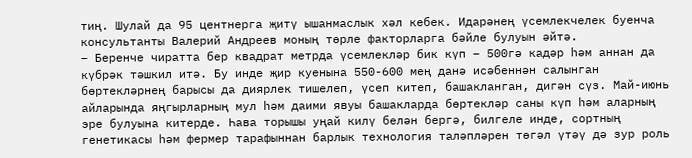тиң. Шулай да 95 центнерга җитү ышанмаслык хәл кебек. Идарәнең үсемлекчелек буенча консультанты Валерий Андреев моның төрле факторларга бәйле булуын әйтә.
– Беренче чиратта бер квадрат метрда үсемлекләр бик күп – 500гә кадәр һәм аннан да күбрәк тәшкил итә. Бу инде җир куенына 550-600 мең данә исәбеннән салынган бөртекләрнең барысы да диярлек тишелеп, үсеп китеп, башакланган, дигән сүз. Май-июнь айларында яңгырларның мул һәм даими явуы башакларда бөртекләр саны күп һәм аларның эре булуына китерде. Һава торышы уңай килү белән бергә, билгеле инде, сортның генетикасы һәм фермер тарафыннан барлык технология таләпләрен төгәл үтәү дә зур роль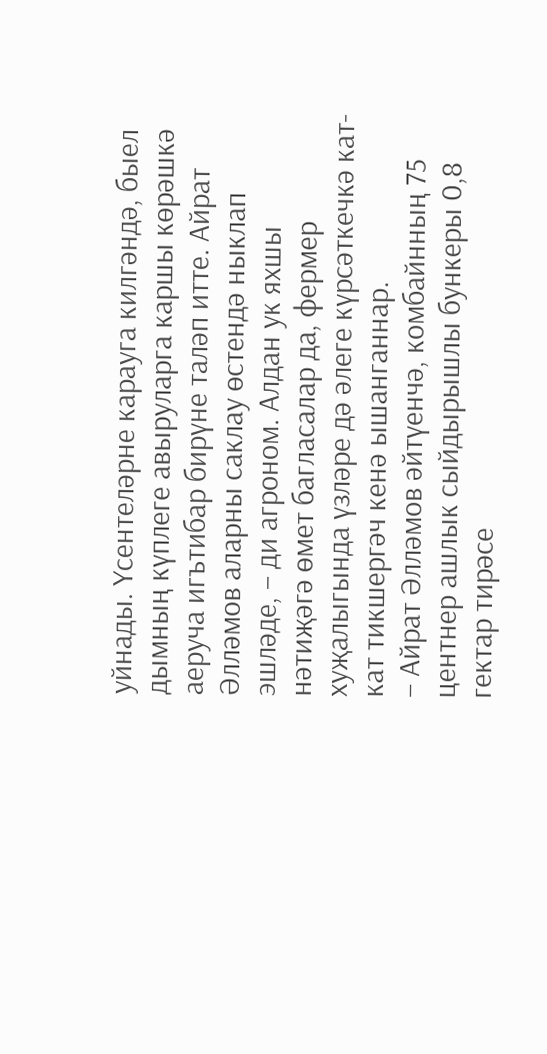уйнады. Үсентеләрне карауга килгәндә, быел дымның күплеге авыруларга каршы көрәшкә аеруча игътибар бирүне таләп итте. Айрат Әлләмов аларны саклау өстендә ныклап эшләде, – ди агроном. Алдан ук яхшы нәтиҗәгә өмет багласалар да, фермер хуҗалыгында үзләре дә әлеге күрсәткечкә кат-кат тикшергәч кенә ышанганнар.
– Айрат Әлләмов әйтүенчә, комбайнның 75 центнер ашлык сыйдырышлы бункеры 0,8 гектар тирәсе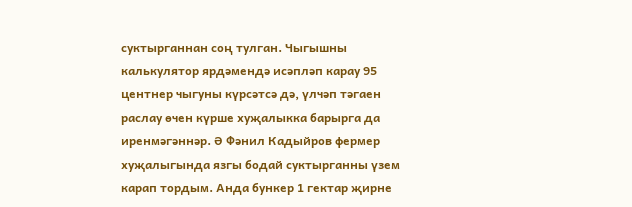суктырганнан соң тулган. Чыгышны калькулятор ярдәмендә исәпләп карау 95 центнер чыгуны күрсәтсә дә, үлчәп тәгаен раслау өчен күрше хуҗалыкка барырга да иренмәгәннәр. Ә Фәнил Кадыйров фермер хуҗалыгында язгы бодай суктырганны үзем карап тордым. Анда бункер 1 гектар җирне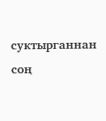суктырганнан соң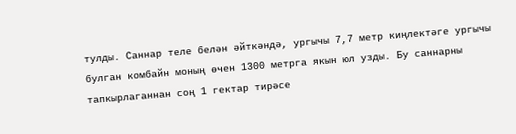тулды. Саннар теле белән әйткәндә, ургычы 7,7 метр киңлектәге ургычы булган комбайн моның өчен 1300 метрга якын юл узды. Бу саннарны тапкырлаганнан соң 1 гектар тирәсе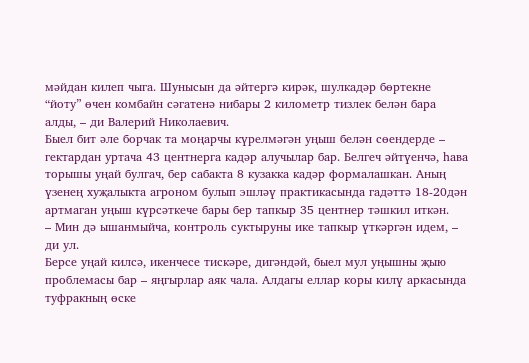мәйдан килеп чыга. Шунысын да әйтергә кирәк, шулкадәр бөртекне “йоту” өчен комбайн сәгатенә нибары 2 километр тизлек белән бара алды, – ди Валерий Николаевич.
Быел бит әле борчак та моңарчы күрелмәгән уңыш белән сөендерде – гектардан уртача 43 центнерга кадәр алучылар бар. Белгеч әйтүенчә, һава торышы уңай булгач, бер сабакта 8 кузакка кадәр формалашкан. Аның үзенең хуҗалыкта агроном булып эшләү практикасында гадәттә 18-20дән артмаган уңыш күрсәткече бары бер тапкыр 35 центнер тәшкил иткән.
– Мин дә ышанмыйча, контроль суктыруны ике тапкыр үткәргән идем, – ди ул.
Берсе уңай килсә, икенчесе тискәре, дигәндәй, быел мул уңышны җыю проблемасы бар – яңгырлар аяк чала. Алдагы еллар коры килү аркасында туфракның өске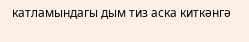катламындагы дым тиз аска киткәнгә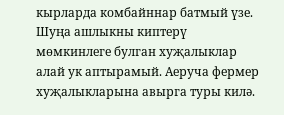кырларда комбайннар батмый үзе. Шуңа ашлыкны киптерү мөмкинлеге булган хуҗалыклар алай ук аптырамый. Аеруча фермер хуҗалыкларына авырга туры килә.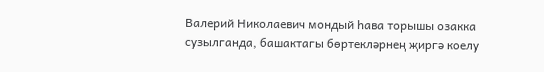Валерий Николаевич мондый һава торышы озакка сузылганда, башактагы бөртекләрнең җиргә коелу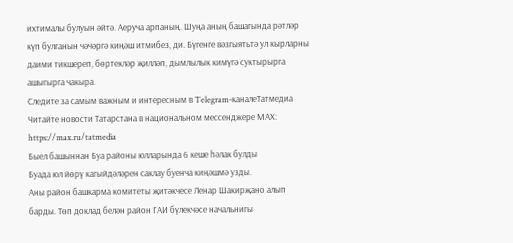ихтималы булуын әйтә. Аеруча арпаның. Шуңа аның башагында рәтләр күп булганын чәчәргә киңәш итмибез, ди. Бүгенге вәзгыятьтә ул кырларны даими тикшереп, бөртекләр җилләп, дымлылык кимүгә суктырырга ашыгырга чакыра.
Следите за самым важным и интересным в Telegram-каналеТатмедиа
Читайте новости Татарстана в национальном мессенджере MАХ: https://max.ru/tatmedia
Быел башыннан Буа районы юлларында 6 кеше һәлак булды
Буада юл йөрү кагыйдәләрен саклау буенча киңәшмә узды.
Аны район башкарма комитеты җитәкчесе Ленар Шакирҗано алып барды. Төп доклад белән район ГАИ бүлекчәсе начальнигы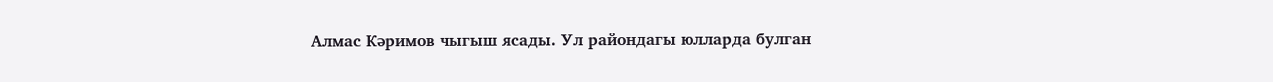Алмас Кәримов чыгыш ясады. Ул райондагы юлларда булган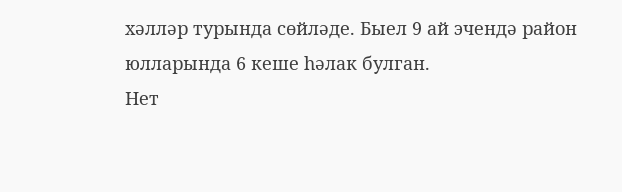хәлләр турында сөйләде. Быел 9 ай эчендә район юлларында 6 кеше һәлак булган.
Нет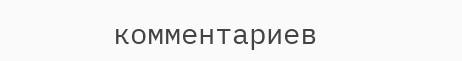комментариев